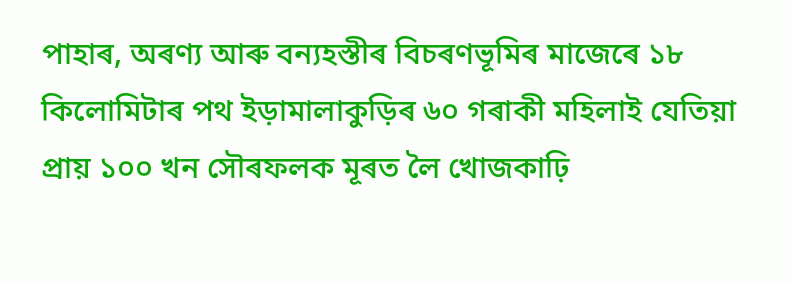পাহাৰ, অৰণ্য আৰু বন্যহস্তীৰ বিচৰণভূমিৰ মাজেৰে ১৮ কিলোমিটাৰ পথ ইড়ামালাকুড়িৰ ৬০ গৰাকী মহিলাই যেতিয়া প্ৰায় ১০০ খন সৌৰফলক মূৰত লৈ খোজকাঢ়ি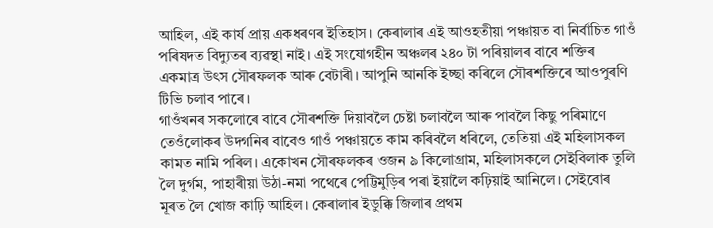আহিল, এই কাৰ্য প্ৰায় একধৰণৰ ইতিহাস। কেৰালাৰ এই আওহতীয়া পঞ্চায়ত বা নিৰ্বাচিত গাওঁ পৰিষদত বিদ্যুতৰ ব্যৱস্থা নাই। এই সংযোগহীন অঞ্চলৰ ২৪০ টা পৰিয়ালৰ বাবে শক্তিৰ একমাত্ৰ উৎস সৌৰফলক আৰু বেটাৰী। আপুনি আনকি ইচ্ছা কৰিলে সৌৰশক্তিৰে আওপুৰণি টিভি চলাব পাৰে।
গাওঁখনৰ সকলোৰে বাবে সৌৰশক্তি দিয়াবলৈ চেষ্টা চলাবলৈ আৰু পাবলৈ কিছু পৰিমাণে তেওঁলোকৰ উদগনিৰ বাবেও গাওঁ পঞ্চায়তে কাম কৰিবলৈ ধৰিলে, তেতিয়া এই মহিলাসকল কামত নামি পৰিল। একোখন সৌৰফলকৰ ওজন ৯ কিলোগ্ৰাম, মহিলাসকলে সেইবিলাক তুলি লৈ দুৰ্গম, পাহাৰীয়া উঠা-নমা পথেৰে পেট্টিমুড়িৰ পৰা ইয়ালৈ কঢ়িয়াই আনিলে। সেইবোৰ মূৰত লৈ খোজ কাঢ়ি আহিল। কেৰালাৰ ইডুক্কি জিলাৰ প্ৰথম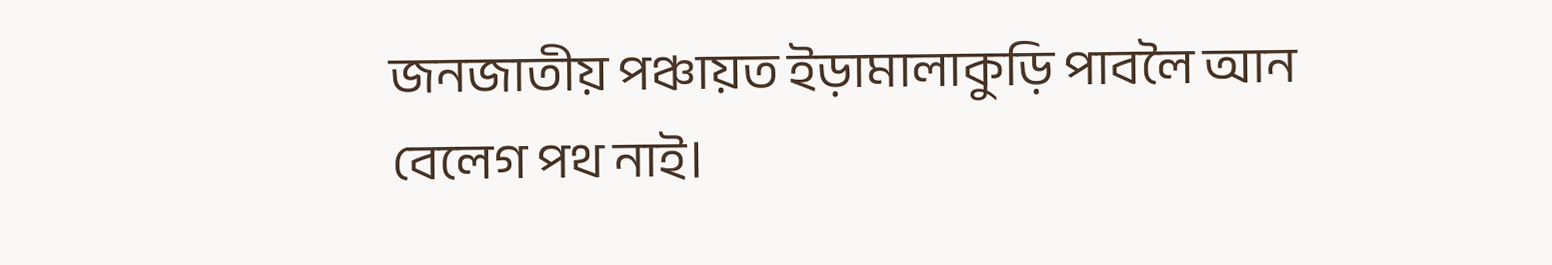জনজাতীয় পঞ্চায়ত ইড়ামালাকুড়ি পাবলৈ আন বেলেগ পথ নাই।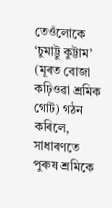তেওঁলোকে ‘চুমাট্টু কুট্টাম’ (মূৰত বোজা কঢ়িওৱা শ্ৰমিক গোট) গঠন কৰিলে, সাধাৰণতে পুৰুষ শ্ৰমিকে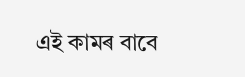এই কামৰ বাবে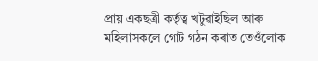প্ৰায় একছত্ৰী কৰ্তৃত্ব খটুৱাইছিল আৰু মহিলাসকলে গোট গঠন কৰাত তেওঁলোক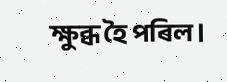ক্ষুব্ধ হৈ পৰিল।